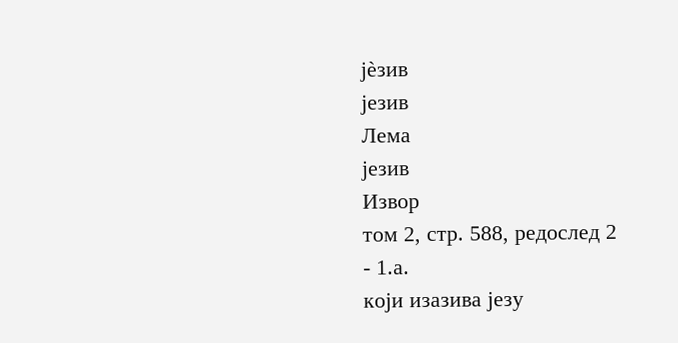јѐзив
језив
Лема
језив
Извор
том 2, стр. 588, редослед 2
- 1.а.
који изазива језу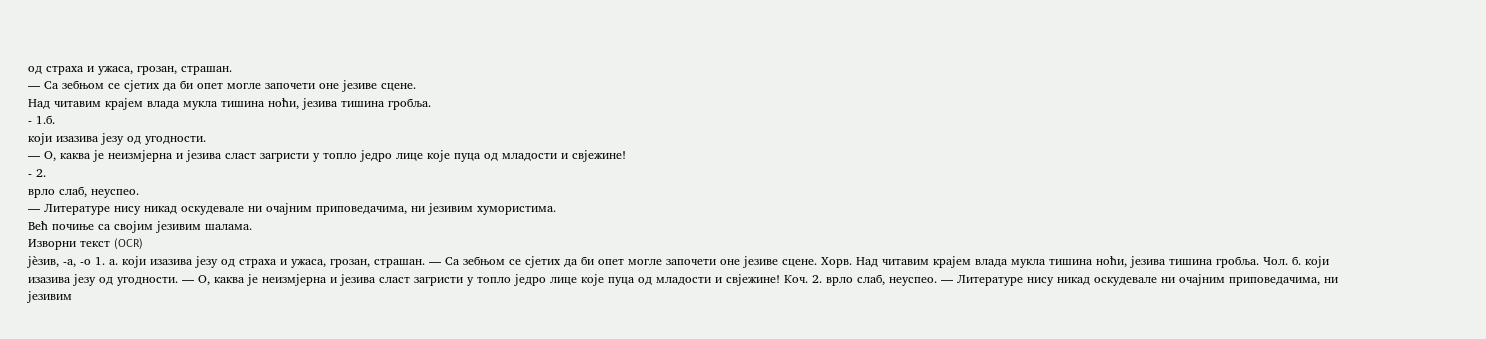од страха и ужаса, грозан, страшан.
— Са зебњом се сјетих да би опет могле започети оне језиве сцене.
Над читавим крајем влада мукла тишина ноћи, језива тишина гробља.
- 1.б.
који изазива језу од угодности.
— О, каква је неизмјерна и језива сласт загристи у топло једро лице које пуца од младости и свјежине!
- 2.
врло слаб, неуспео.
— Литературе нису никад оскудевале ни очајним приповедачима, ни језивим хумористима.
Већ почиње са својим језивим шалама.
Изворни текст (OCR)
јѐзив, -а, -о 1. а. који изазива језу од страха и ужаса, грозан, страшан. — Са зебњом се сјетих да би опет могле започети оне језиве сцене. Хорв. Над читавим крајем влада мукла тишина ноћи, језива тишина гробља. Чол. б. који изазива језу од угодности. — О, каква је неизмјерна и језива сласт загристи у топло једро лице које пуца од младости и свјежине! Коч. 2. врло слаб, неуспео. — Литературе нису никад оскудевале ни очајним приповедачима, ни језивим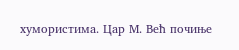хумористима. Цар М. Већ почиње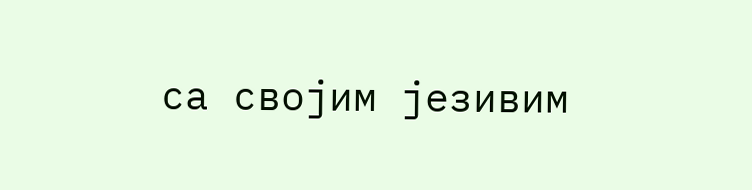са својим језивим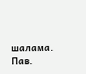шалама. Пав.